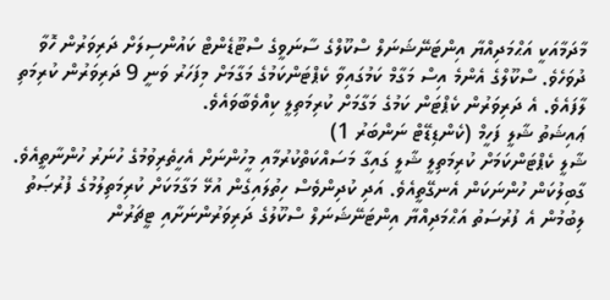މާދަމާއަކީ އަޙްމަދިއްޔާ އިންޓަނޭޝަނަލް ސްކޫލްގެ ސާނަވީގެ ސްޓޫޑެންޓް ކައުންސިލަށް ދަރިވަރުން ހޮވާ ދުވަހެވެ. ސްކޫލްގެ އެންމެ އިސް މަގާމް ކަމުގައިވާ ކެޕްޓަންކަމުގެ މަގާމަށް މިފަހަރު ވަނީ 9 ދަރިވަރުން ކުރިމަތި ލާފައެވެ. އެ ދަރިވަރުން ކެޕްޓަން ކަމުގެ މަގާމަށް ކުރިމަތިލީ ކިއްވެބާވައެވެ.
ޢައިޝަތު ޝާލީ ފަހީމް (ކެންޑިޑޭޓް ނަންބަރު 1)
ޝާލީ ކެޕްޓަންކަމަށް ކުރިމަތިލީ ޝާލީ ގައިގާ މަސައްކަތްކުރުމާއި މީހުންނަށް އެހީތެރިވުމުގެ ހުނަރު ހުންނާތީއެވެ. ގާބިލުކަން ހުންނަކަން އެނގޭތީއެވެ. އަދި ކުދިންވެސް ހިތުލައިގެން އުޅޭ މަގާމަކަށް ކުރިމަތިލުމުގެ ފުރުޞަތު ލިބުމުން އެ ފުރުސަތު އަޙްމަދިއްޔާ އިންޓަނޭޝަނަލް ސްކޫލުގެ ދަރިވަރުންނަށާއި ޓީޗަރުން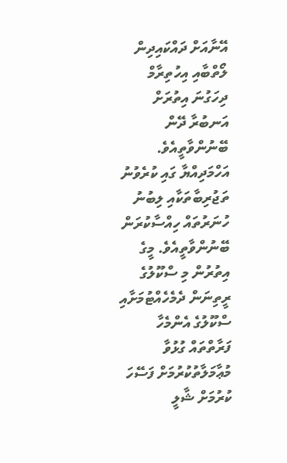އޭނާއަށް ދައްކައިދިން ލޯތްބާއި އިހުތިރާމް ދިހަގުނަ އިތުރަށް އަނބުރާ ދޭން ބޭނުންވާތީއެވެ. އަހްމަދިއްޔާ ގައި ކުރެވުނު ތަޖުރިބާތަކާއި ލިބުނު ހުނަރުތައް ހިއްސާކުރަން ބޭނުންވާތީއެވެ. މީގެ އިތުރުން މި ސްކޫލުގެ ރީތިނަން ދެމެހެއްޓުމަށާއި ސްކޫލުގެ އެންމެހާ ފަރާތްތައް ގުޅުވާ މުޢާމަލާތުކުރުމަށް ފަސޭހަ ކުރުމަށް ޝާލީ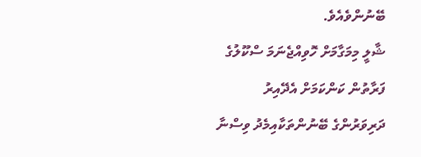ބޭނުންވެއެވެ.
ޝާލީ މިމަގާމަށް ހޮވިއްޖެނަމަ ސްކޫލުގެ ފަރާތުން ކަންކަމަށް އެދޭއިރު ދަރިވަރުންގެ ބޭނުންތަކާއިމެދު ވިސްނާ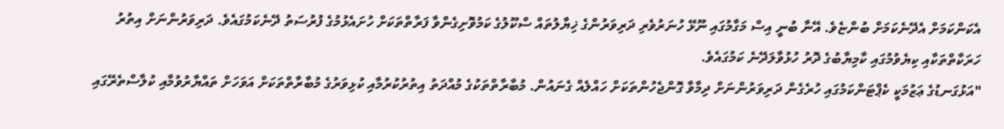އެކަންކަމަށް އެދޭނެކަމަށް ބުންޏެވެ. އޭނާ ބުނީ އިސް މަގާމުގައި ނޫޅޭ ހުނަރުވެރި ދަރިވަރުންގެ ޚިޔާލުތައް ސްކޫލުގެ ކަމުވޮށިގެންވާ ފަރާތްތަކަށް ހުށައެޅުމުގެ ފުރުސަތު ދޭނެކަމުގައެވެ. ދަރިވަރުންނަށް އިތުރު ހަރަކާތްތަކާއި ކިޔެވުމުގައި ކާމިޔާބުގެ ދޮރު ހުޅުވާލަދޭނެ ކަމުގައެވެ.
"އަޅުގަނޑުގެ ޢަޒުމަކީ ކެޕްޓަންކަމުގައި ހުރެގެން ދަރިވަރުންނަށް ދިމާވާ ގޮންޖެހުންތަކަށް ހައްލެއް ގެނައުން. މުބާރާތްތަކުގެ މުއްދަތު އިތުރުކުރުމާއި ކުޅިވަރުގެ މުބާރާތްތަކަށް އަވަހަށް ތައްޔާރުވުމާއި ކުލާސްތެރޭގައި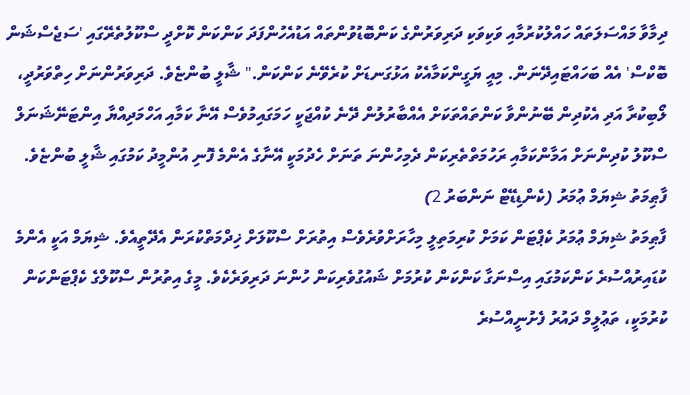ދިމާވާ މައްސަލަތައް ހައްލުކުރުމާއި ވަކިވަކި ދަރިވަރުންގެ ކަންބޮޑުވުންތައް އަޑުއެހުންފަދަ ކަންކަން ކޮށްދީ ސްކޫލުތެރޭގައި 'ސަޖެސްޝަން ބޮކްސް' އެއް ބަހައްޓައިދޭނަން. މިއީ ޔަގީންކަމާއެކު އަޅުގަނޑަށް ކުރެވޭނެ ކަންކަން." ޝާލީ ބުންޏެވެ. ދަރިވަރުންނަށް ހިތްވަރުދީ، ލޯބިކުރާ އަދި އެކުދިން ބޭނުންވާ ކަންތައްތަކަށް އެއްބާރުލުން ދޭނެ ކުއްޖަކީ ހަމަގައިމުވެސް އޭނާ ކަމާއި އަހްމަދިއްޔާ އިންޓަނޭޝަނަލް ސްކޫލު ކުދިންނަށް އަމާންކަމާއި ރަހުމަތްތެރިކަން ދެމިހުންނަ ތަނަށް ހެދުމަކީ އޭނާގެ އެންމެ ފޮނި އުންމީދު ކަމުގައި ޝާލީ ބުންޏެވެ.
ފާޠިމަތު ޝިޔަމް ޢުމަރު (ކެންޑިޑޭޓް ނަންބަރު 2)
ފާޠިމަތު ޝިޔަމް ޢުމަރު ކެޕްޓަން ކަމަށް ކުރިމަތިލީ މިހާރަށްވުރެވެސް އިތުރަށް ސްކޫލަށް ޚިދްމަތްކުރަން އެދޭތީއެވެ. ޝިޔަމް އަކީ އެންމެ ކުޑައިރުއްސުރެ ކަންކަމުގައި އިސްނަގާ ކަންކަން ކުރުމަށް ޝައުގުވެރިކަން ހުންނަ ދަރިވަރެކެވެ. މީގެ އިތުރުން ސްކޫލްގެ ކެޕްޓަންކަން ކުރުމަކީ، ތަޢުލީމް ދައުރު ފެށުނީއްސުރެ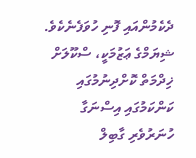ދެކެމުންއައި ފޮނި ހުވަފެނެކެވެ. ޝިޔަމްގެ ޢަޒުމަކީ، ސްކޫލަށް ޚިދްމަތް ކޮށްދިނުމުގައި ކަންކަމުގައި އިސްނަގާ ހުނަރުވެރި ގާބިލް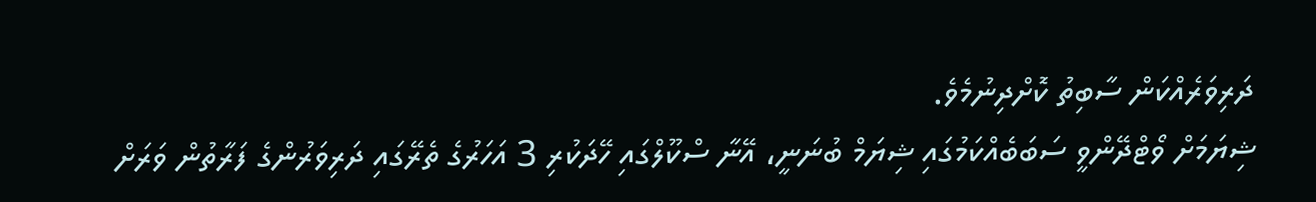ދަރިވަރެއްކަން ސާބިތު ކޮށްދިނުމެވެ.
ޝިޔަމަށް ވޯޓްދޭންވީ ސަބަބެއްކަމުގައި ޝިޔަމް ބުނަނީ، އޭނާ ސްކޫލްގައި ހޭދަކުރި 3 އަހަރުގެ ތެރޭގައި ދަރިވަރުންގެ ފަރާތުން ވަރަށް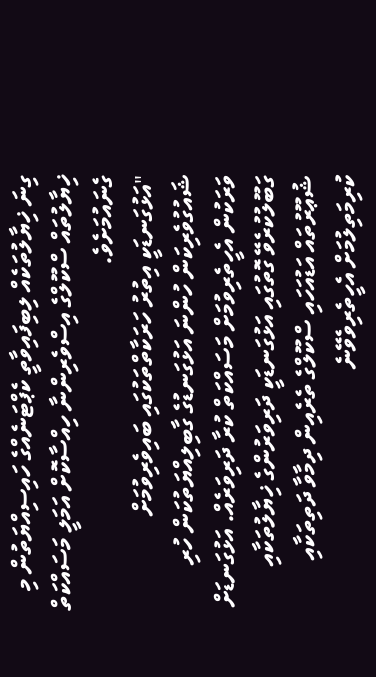ގިނަ ޚިޔާލުތަކެއް ލިބިފައިވާތީ ކެޕްޓަނެއްގެ ހައިސިއްޔަތުން މި ޚިޔާލުތައް ސްކޫލްގެ އިސްވެރިންނާ ހިއްސާކޮށް އަމަލީ މަސައްކަތް ގެނައުމަށެވެ.
"އަޅުގަނޑަކީ އިތުރު ހަރަކާތްތަކުގައި ބައިވެރިވުމަށް ޝައުގުވެރިކަން ހުންނަ އަޅުގަނޑުގެ ގާބިލިއްޔަތުކަން ހުރި ވަރަކުން އެހީތެރިވުމަށް މަސައްކަތް ކުރާ ދަރިވަރެއް. އަޅުގަނޑަށް ގަބޫލުކުރެވޭ ގޮތުގައި އަޅުގަނޑަކީ ދަރިވަރުންގެ ޚިޔާލުތަކާއި ޝުޢޫރުތައް އަޑުއަހައި ސްކޫލްގެ ތެރެއިން ދިމާވާ ދަތިތަކާއި ކުރިމަތިލުމަށް އެހީތެރިވެވޭނެ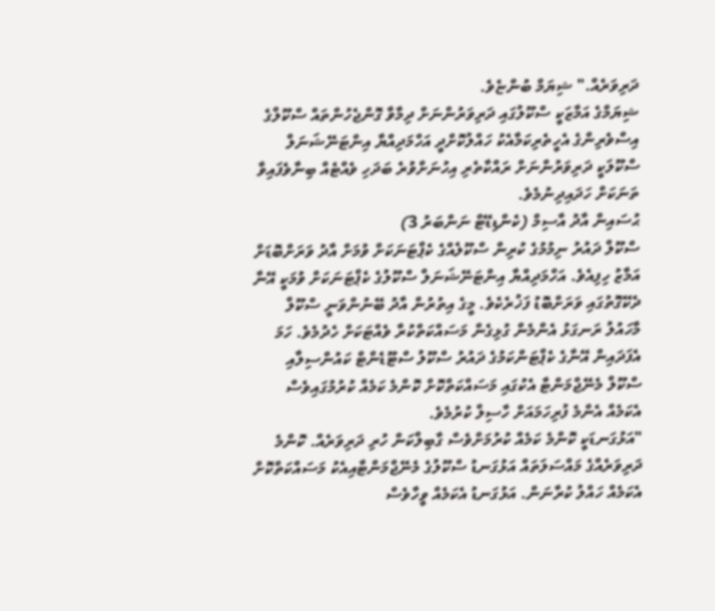ދަރިވަރެއް." ޝިޔަމް ބުންޏެވެ.
ޝިޔަމްގެ އަމާޒަކީ ސްކޫލުގައި ދަރިވަރުންނަށް ދިމާވާ ގޮންޖެހުންތައް ސްކޫލްގެ އިސްވެރިންގެ އެހީތެރިކަމާއެކު ހައްލުކޮށްދީ އަހްމަދިއްޔާ އިންޓަނޭޝަނަލް ސްކޫލަކީ ދަރިވަރުންނަށް ރައްކާތެރި އިހުނަށްވުރެ ބަދަހި ވެއްޓެއް ބިނާވެފައިވާ ތަނަކަށް ހަދައިދިނުމެވެ.
ޙުސައިން އާދު އާސިމް (ކެންޑިޑޭޓް ނަންބަރު 3)
ސްކޫލް ދައުރު ނިމުމުގެ ކުރިން ސްކޫލެއްގެ ކެޕްޓަނަކަށް ވުމަށް އާދު ވަރަށްބޮޑަށް އަމާޒު ހިފިއެވެ. އަހްމަދިއްޔާ އިންޓަނޭޝަނަލް ސްކޫލުގެ ކެޕްޓަނަކަށް ވުމަކީ އޭނާ ދެކޭގޮތުގައި ވަރަށްބޮޑު ފަޚުރެކެވެ. މީގެ އިތުރުން އާދު ބޭނުންވަނީ ސްކޫލް މާހައުލު ރަނގަޅު އެންމެން ގުޅިގެން މަސައްކަތްކުރާ ވެއްޓަކަށް ހެދުމެވެ. ހަމަ އެފަދައިން އޭނާގެ ކެޕްޓަންކަމުގެ ދައުރު ސްކޫލު ސްޓޫޑެންޓް ކައުންސިލާއި ސްކޫލް މެނޭޖްމަންޓާ އެކުގައި މަސައްކަތްކޮށް ކޮންމެ ކަމެއް ކުރުމުގައިވެސް އެކަމެއް އެންމެ ފުރިހަމައަށް ހާސިލް ކުރުމެވެ.
"އަޅުގަނޑަކީ ކޮންމެ ކަމެއް ކުރުމަށްވެސް ގާބިލްކަން ހުރި ދަރިވަރެއް. ކޮންމެ ދަރިވަރެއްގެ މައްސަލަތައް އަޅުގަނޑު ސްކޫލުގެ މެނޭޖްމަންޓާއިއެކު މަސައްކަތްކޮށް އެކަމެއް ހައްލު ކުރާނަން. އަޅުގަނޑު އެކަމެއް ވީހާވެސް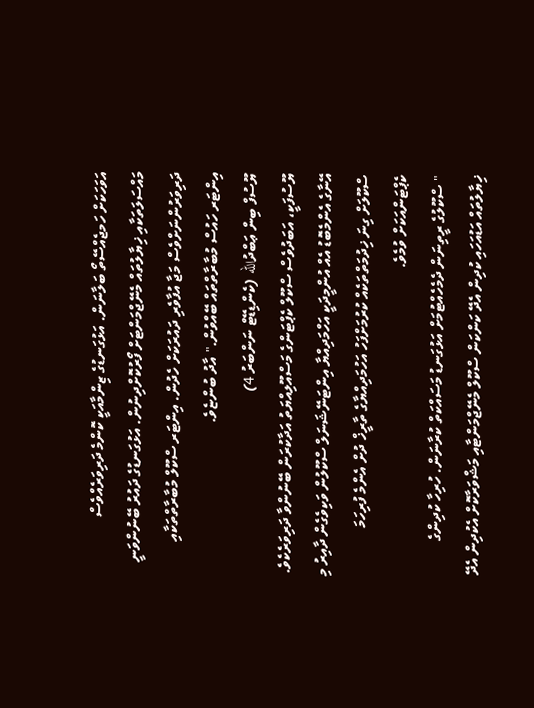އަވަހަކަށް ހަމޖެއްސޭތޯ ބަލާނަން. އަޅުގަނޑުގެ ޒިންމާއަކީ ކޮންމެ ދަރިވަރެއްވެސް މައްސަލަތަކާއި ޚިޔާލުތައް މެނޭޖްމަންޓަށް ފޯރުކޮށްދިނުން. އަޅުގަނޑުގެ ދައުރު ބޭނުންވަނީ ދަރިވަރުންނަށްވެސް މަޖާ އުފާވެރި ދައުރަކަށް ހެދުން. އިންޓަރ ސްކޫލް މުބާރާތްތަކާއި އިންޓަރ ހައުސް މުބާރާތްތައް ބޭއްވުން." އާދު ބުންޏެވެ.
ޔޫސުފް ބިން ޢަބްދުالله (ކެންޑިޑޭޓް ނަންބަރު 4)
ޔޫސުފަކީ، އަބަދުވެސް ސްކޫލް ކެޕްޓަންގެ މަސްއޫލިއްޔަތު އަދާކުރަން ބޭނުންވާ ދަރިވަރެކެވެ. އޭނާގެ އެންމެބޮޑު އެއް އުންމީދަކީ އަހްމަދިއްޔާ އިންޓަނޭޝަނަލް ސްކޫލުން ވަކިވެގެން ދާއިރު މި ސްކޫލަށް ގިނަ ޚިދުމަތްތަކެއް ކުރުމަށްފަހު އަހުމަދިއްޔާގެ ތާރީޚް ދުށް އެންމެ ފުރިހަމަ ކެޕްޓަންއަކަށް ވުމެވެ.
" ސްކޫލުގެ ރީތިނަން ދެމެހެއްޓުމަށް އަޅުގަނޑު މަސައްކަތް ކުރާނަން. ހުރިހާ ކުދިންގެ ޚިޔާލުތައް އަޑުއަހައި ކުދިން އެދޭ ކަންކަން ސްކޫލް މެނޭޖްމަންޓާއި މަޝްވަރާކޮށް އެކުދިން އެދޭ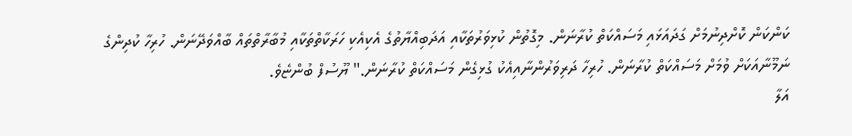ކަންކަން ކޮށްދިނުމަށް ގަދައަޅައި މަސައްކަތް ކުރާނަން. މިގޮތުން ކުޅިވަރުތަކާއި އަދަބިއްޔާތުގެ އެކިއެކި ހަރަކާތްތަކާއި މުބާރާތްތައް ބާއްވަދޭނަން. ހުރިހާ ކުދިންގެ ނަމޫނާއަކަށް ވުމަށް މަސައްކަތް ކުރާނަން. ހުރިހާ ދަރިވަރުންނާއިއެކު ގުޅިގެން މަސައްކަތް ކުރާނަން." ޔޫސުފް ބުންޏެވެ.
އަލާ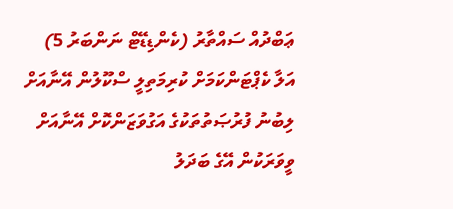ޢަބްދުއް ސައްތާރު (ކެންޑިޑޭޓް ނަންބަރު 5)
އަލާ ކެޕްޓަންކަމަށް ކުރިމަތިލީ ސްކޫލުން އޭނާއަށް ލިބުނު ފުރުޞަތުތަކުގެ އަގުވަޒަންކޮށް އޭނާއަށް ވީވަރަކުން އޭގެ ބަދަލު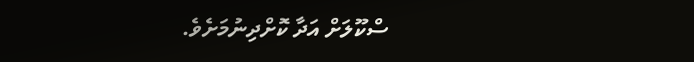ސްކޫލަށް އަދާ ކޮށްދިނުމަށެވެ.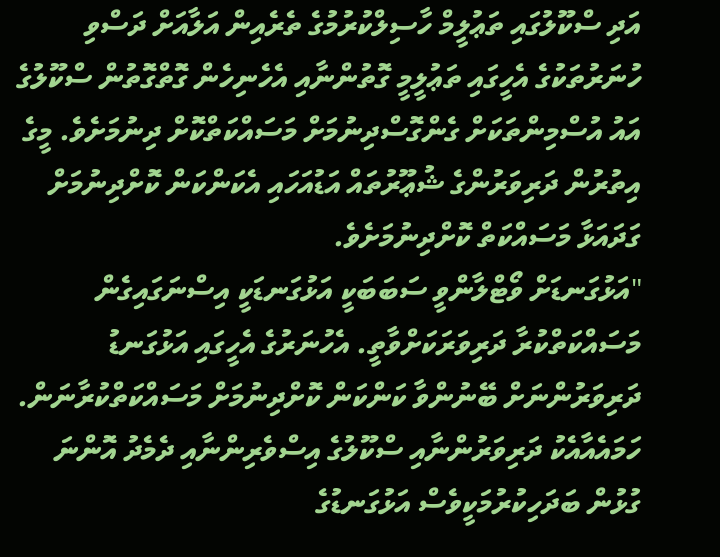އަދި ސްކޫލުގައި ތަޢުލީމް ހާސިލްކުރުމުގެ ތެރެއިން އަލާއަށް ދަސްވި ހުނަރުތަކުގެ އެހީގައި ތަޢުލީމީ ގޮތުންނާއި އެހެނިހެން ގޮތްގޮތުން ސްކޫލުގެ އައު އުސްމިންތަކަށް ގެންގޮސްދިނުމަށް މަސައްކަތްކޮށް ދިނުމަށެވެ. މީގެ އިތުރުން ދަރިވަރުންގެ ޝުޢޫރުތައް އަޑުއަހައި އެކަންކަން ކޮށްދިނުމަށް ގަދައަޅާ މަސައްކަތް ކޮށްދިނުމަށެވެ.
"އަޅުގަނޑަށް ވޯޓްލާންވީ ސަބަބަކީ އަޅުގަނޑަކީ އިސްނަގައިގެން މަސައްކަތްކުރާ ދަރިވަރަކަށްވާތީ. އެހުނަރުގެ އެހީގައި އަޅުގަނޑު ދަރިވަރުންނަށް ބޭނުންވާ ކަންކަން ކޮށްދިނުމަށް މަސައްކަތްކުރާނަން. ހަމައެއާއެކު ދަރިވަރުންނާއި ސްކޫލުގެ އިސްވެރިންނާއި ދެމެދު އޮންނަ ގުޅުން ބަދަހިކުރުމަކީވެސް އަޅުގަނޑުގެ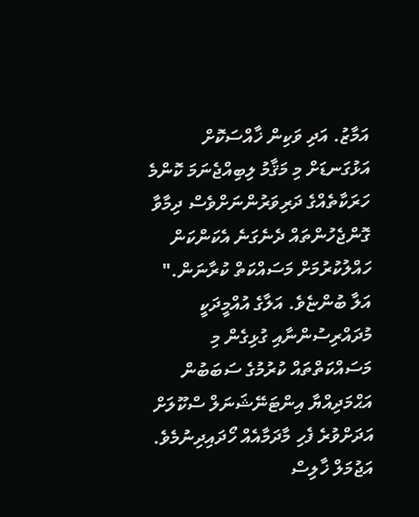އަމާޒު. އަދި ވަކިން ޚާއްސަކޮށް އަޅުގަނޑަށް މި މަޤާމު ލިބިއްޖެނަމަ ކޮންމެ ހަރަކާތެއްގެ ދަރިވަރުންނަށްވެސް ދިމާވާ ގޮންޖެހުންތައް ދެނެގަނެ އެކަންކަން ހައްލުކުރުމަށް މަސައްކަތް ކުރާނަން." އަލާ ބުންޏެވެ. އަލާގެ އުއްމީދަކީ މުދައްރިސުންނާއި ގުޅިގެން މި މަސައްކަތްތައް ކުރުމުގެ ސަބަބުން އަޙްމަދިއްޔާ އިންޓަނޭޝަނަލް ސްކޫލަށް އަދަށްވުރެ ފެހި މާދަމާއެއް ހޯދައިދިނުމެވެ.
އަޖުމަލް ޚާލިސް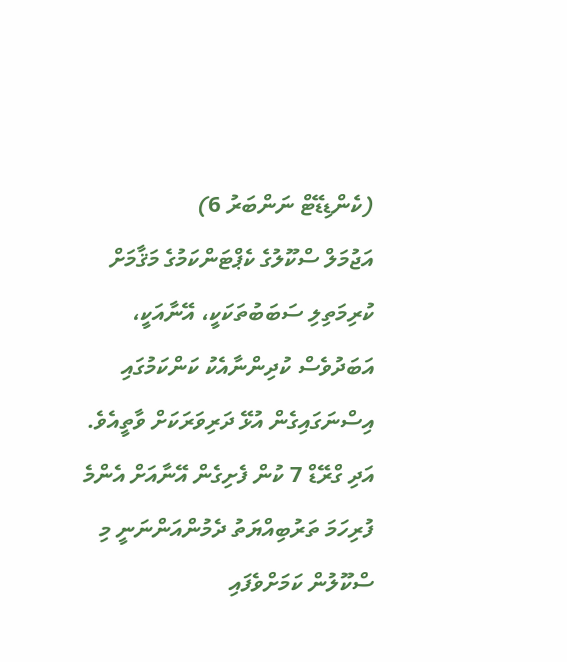(ކެންޑިޑޭޓް ނަންބަރު 6)
އަޖުމަލް ސްކޫލުގެ ކެޕްޓަންކަމުގެ މަޤާމަށް ކުރިމަތިލި ސަބަބުތަކަކީ، އޭނާއަކީ، އަބަދުވެސް ކުދިންނާއެކު ކަންކަމުގައި އިސްނަގައިގެން އުޅޭ ދަރިވަރަކަށް ވާތީއެވެ. އަދި ގްރޭޑް 7 ކުން ފެށިގެން އޭނާއަށް އެންމެ ފުރިހަމަ ތަރުބިއްޔަތު ދެމުންއަންނަނީ މި ސްކޫލުން ކަމަށްވެފައި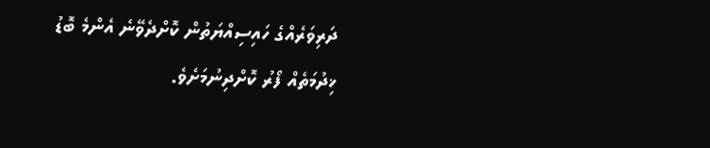ދަރިވަރެއްގެ ހައިސިއްޔަތުން ކޮށްދެވޭނެ އެންމެ ބޮޑު ޚިދުމަތެއް ފޯރު ކޮށްދިނުމަށެވެ.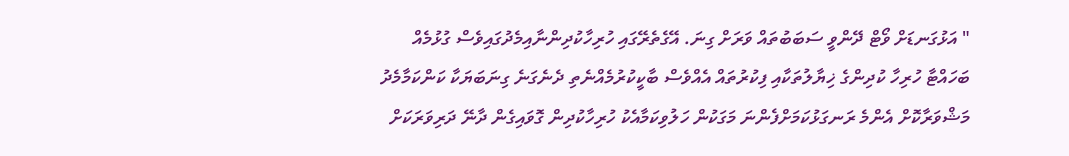" އަޅުގަނޑަށް ވޯޓް ދޭންވީ ސަބަބުތައް ވަރަށް ގިނަ. އޭގެތެރޭގައި ހުރިހާކުދިންނާއިމެދުގައިވެސް ގުޅުމެއް ބަހައްޓާ ހުރިހާ ކުދިންގެ ޚިޔާލުތަކާއި ފިކުރުތައް އެއްވެސް ބާކީކުރުމެއްނެތި ދެނެގަނެ ގިނަބަޔަކާ ކަންކަމާމެދު މަޝްވަރާކޮށް އެންމެ ރަނގަޅުކަމަށްފެންނަ މަގަކުން ހަލުވިކަމާއެކު ހުރިހާކުދިން ގޮވައިގެން ދާނޭ ދަރިވަރަކަށް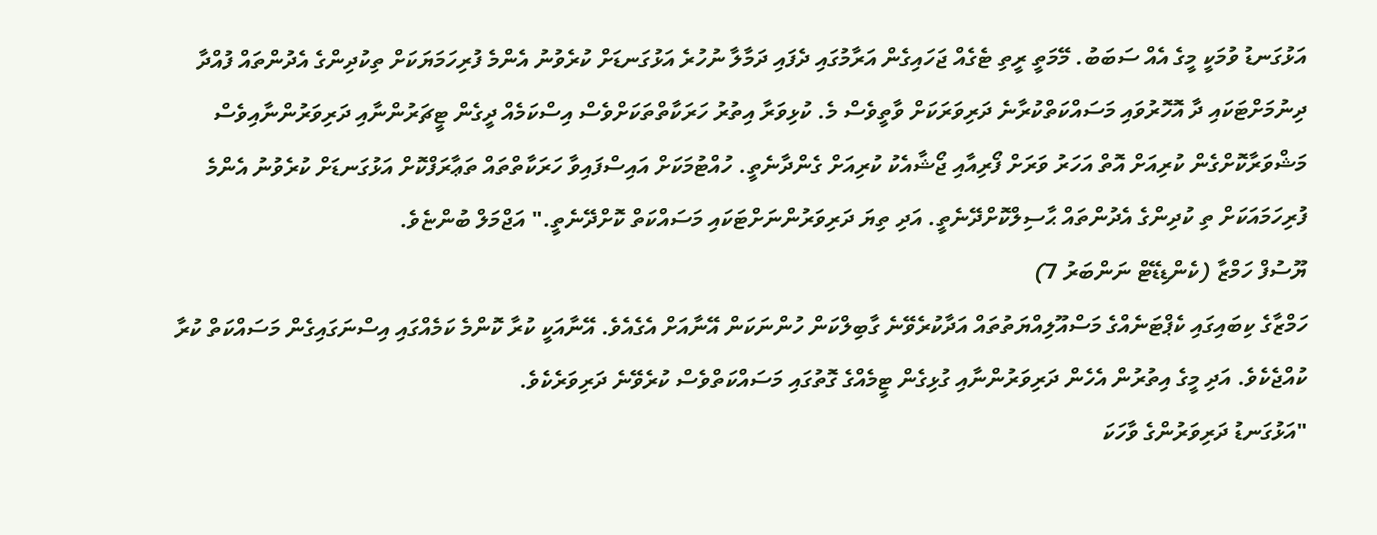އަޅުގަނޑު ވުމަކީ މީގެ އެއް ސަބަބު. މޭމަތީ ރީތި ޓެގެއް ޖަހައިގެން އަރާމުގައި ދެފައި ދަމާލާ ނުހުރެ އަޅުގަނޑަށް ކުރެވުނު އެންމެ ފުރިހަމަޔަކަށް ތިކުދިންގެ އެދުންތައް ފުއްދާ ދިނުމަށްޓަކައި ދާ އޮހޮރުވައި މަސައްކަތްކުރާނެ ދަރިވަރަކަށް ވާތީވެސް މެ. ކުޅިވަރާ އިތުރު ހަރަކާތްތަކަށްވެސް އިސްކަމެއް ދީގެން ޓީޗަރުންނާއި ދަރިވަރުންނާއިވެސް މަޝްވަރާކޮށްގެން ކުރިއަށް އޮތް އަހަރު ވަރަށް ފޯރިއާއި ޖޯޝާއެކު ކުރިއަށް ގެންދާނެތީ. ހުއްޓުމަކަށް އައިސްފައިވާ ހަރަކާތްތައް ތަޢާރަފްކޮށް އަޅުގަނޑަށް ކުރެވުނު އެންމެ ފުރިހަމައަކަށް ތި ކުދިންގެ އެދުންތައް ޙާސިލްކޮށްދޭނެތީ. އަދި ތިޔަ ދަރިވަރުންނަށްޓަކައި މަސައްކަތް ކޮށްދޭނެތީ." އަޖްމަލް ބުންޏެވެ.
ޔޫސުފް ހަމްޒާ (ކެންޑިޑޭޓް ނަންބަރު 7)
ހަމްޒާގެ ކިބައިގައި ކެޕްޓަނެއްގެ މަސްއޫލިއްޔަތުތައް އަދާކުރެވޭނެ ގާބިލްކަން ހުންނަކަން އޭނާއަށް އެގެއެވެ. އޭނާއަކީ ކުރާ ކޮންމެ ކަމެއްގައި އިސްނަގައިގެން މަސައްކަތް ކުރާ ކުއްޖެކެވެ. އަދި މީގެ އިތުރުން އެހެން ދަރިވަރުންނާއި ގުޅިގެން ޓީމެއްގެ ގޮތުގައި މަސައްކަތްވެސް ކުރެވޭނެ ދަރިވަރެކެވެ.
"އަޅުގަނޑު ދަރިވަރުންގެ ވާހަކަ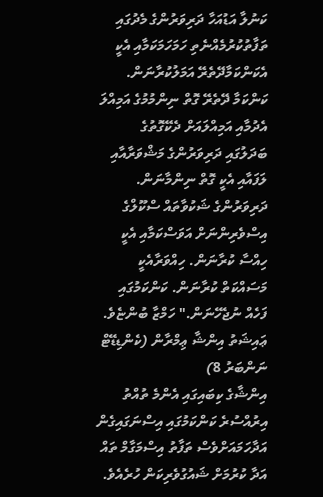ކަނުލާ އަޑުއަހާ ދަރިވަރުންގެ މެދުގައި ތަފާތުކުރުމެއްނެތި ހަމަހަމަކަމާއި އެކީ އެކަންކަމާދޭތެރޭ އަމަލުކުރާނަން. ކަންކަމާ ދޭތެރޭ ގޮތް ނިންމުމުގެ އަމިއްލަ އެދުމާއި އަމިއްލައަށް ދެކޭގޮތުގެ ބަދަލުގައި ދަރިވަރުންގެ މަޝްވަރާއާއި ލަފައާއި އެކީ ގޮތް ނިންމާނަން. ދަރިވަރުންގެ ޝަކުވާތައް ސްކޫލްގެ އިސްވެރިންނަށް އަވަސްކަމާއި އެކީ ހިއްސާ ކުރާނަން. ހިއްވަރާއެކީ މަސައްކަތް ކުރާނަން. ކަންކަމުގައި ފަހެއް ނުޖެހޭނަން." ހަމްޒާ ބުންޏެވެ.
ޢައިޝަތު އިންޝާ ޢިމްރާން (ކެންޑިޑޭޓް ނަންބަރު 8)
އިންޝާގެ ކިބައިގައި އެންމެ ތުއްތު އިރުއްސުރެ ކަންކަމުގައި އިސްނަގައިގެން އަދާހަމައަށްވެސް ތަފާތު އިސްމަގާމް ތައް އަދާ ކުރުމަށް ޝައުގުވެރިކަން ހުރެއެވެ.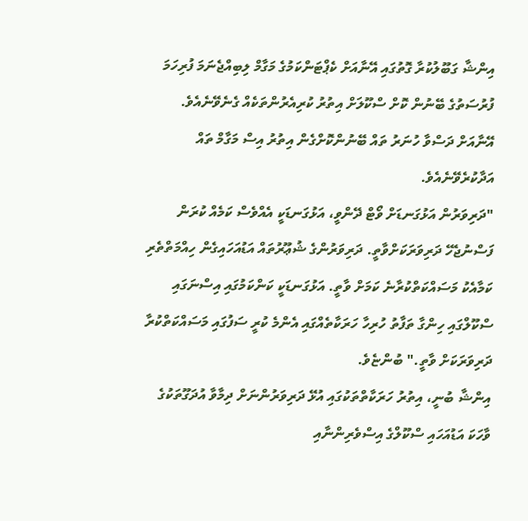އިންޝާ ގަބޫލުކުރާ ގޮތުގައި އޭނާއަށް ކެޕްޓަންކަމުގެ މަގާމް ލިބިއްޖެނަމަ ފުރިހަމަ ފުރުސަތުގެ ބޭނުން ކޮށް ސްކޫލަށް އިތުރު ކުރިއެރުންތަކެއް ގެނެވޭނެއެވެ. އޭނާއަށް ދަސްވާ ހުނަރު ތައް ބޭނުންކޮށްގެން އިތުރު އިސް މަގާމް ތައް އަދާކުރެވޭނެއެވެ.
"ދަރިވަރުން އަޅުގަނޑަށް ވޯޓް ދޭންވީ، އަޅުގަނޑަކީ އެއްވެސް ކަމެއް ކުރަން ފަސްނުޖެހޭ ދަރިވަރަކަށްވާތީ. ދަރިވަރުންގެ ޝުޢޫރުތައް އަޑުއަހައިގެން ހިއްމަތްތެރި ކަމާއެކު މަސައްކަތްކުރާނެ ކަމަށް ވާތީ. އަޅުގަނޑަކީ ކަންކަމުގައި އިސްނަގައި ސްކޫލްގައި ހިންގާ ތަފާތު ހުރިހާ ހަރަކާތެއްގައި އެންމެ ކުރީ ސަފުގައި މަސައްކަތްކުރާ ދަރިވަރަކަށް ވާތީ." ބުންޏެވެ.
އިންޝާ ބުނީ، އިތުރު ހަރަކާތްތަކުގައި އުޅޭ ދަރިވަރުންނަށް ދިމާވާ އުދަގޫތަކުގެ ވާހަކަ އަޑުއަހައި ސްކޫލްގެ އިސްވެރިންނާއި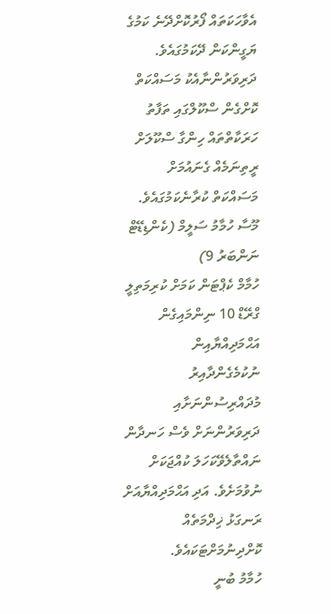އެވާހަކަތައް ފޯރުކޮށްދޭނެ ކަމުގެ ޔަގީންކަން ދޭކަމުގައެވެ. ދަރިވަރުންނާއެކު މަސައްކަތް ކޮށްގެން ސްކޫލްގައި ތަފާތު ހަރަކާތްތައް ހިންގާ ސްކޫލަށް ރީތިނަމެއް ގެނައުމަށް މަސައްކަތް ކުރާނެކަމުގައެވެ.
މޫސާ ހުމާމު ސަލީމް (ކެންޑިޑޭޓް ނަންބަރު 9)
ހުމާމް ކެޕްޓަން ކަމަށް ކުރިމަތިލީ ގްރޭޑް 10 ނިންމައިގެން އަޙްމަދިއްޔާއިން ނުކުމެގެންދާއިރު މުދައްރިސުންނަށާއި ދަރިވަރުންނަށް ވެސް ހަނދާން ނައްތާލެވޭކަހަލަ ކުއްޖަކަށް ނުވުމަށެވެ. އަދި އަޙްމަދިއްޔާއަށް ރަނގަޅު ޚިދްމަތެއް ކޮށްދިނުމަށްޓަކައެވެ.
ހުމާމު ބުނީ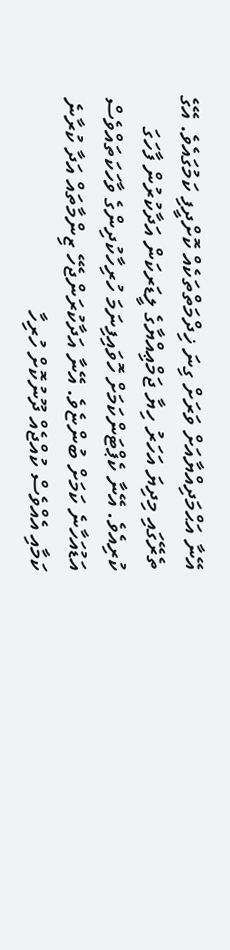އޭނާ އަޙްމަދިއްޔާއަށް ވަރަށް ގިނަ ޚިދްމަތްތަކެއް ކޮށްދީފި ކަމުގައެވެ. އޭގެ ތެރޭގައި މިދިޔަ އަހަރު ހިޔާ ޖަމްޢިއްޔާގެ ލީޑަރކަން އަދާކުރުން ފާހަގަ ކުރިއެވެ. އޭނާ ކެޕްޓަންކަމަށް ހޮވައިފިނަމަ ހުރިހާކުދިންގެ ވާހަކަތައްވެސް އަޑުއަހާނެ ކަމަށް ބުންޏެވެ. އޭނާ އަދާކުރަންޖެހޭ ޒިންމާތައް އަދާ ކުރާނެ ކަމާއި އެއްވެސް ކުއްޖެއް ދޫނުކޮށް ހުރިހާ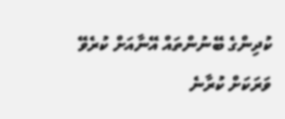ކުދިންގެ ބޭނުންތައް އޭނާއަށް ކުރެވޭ ވަރަކަށް ކުރާނެ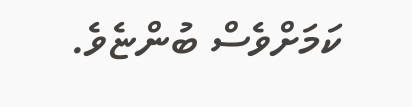ކަމަށްވެސް ބުންޏެވެ.